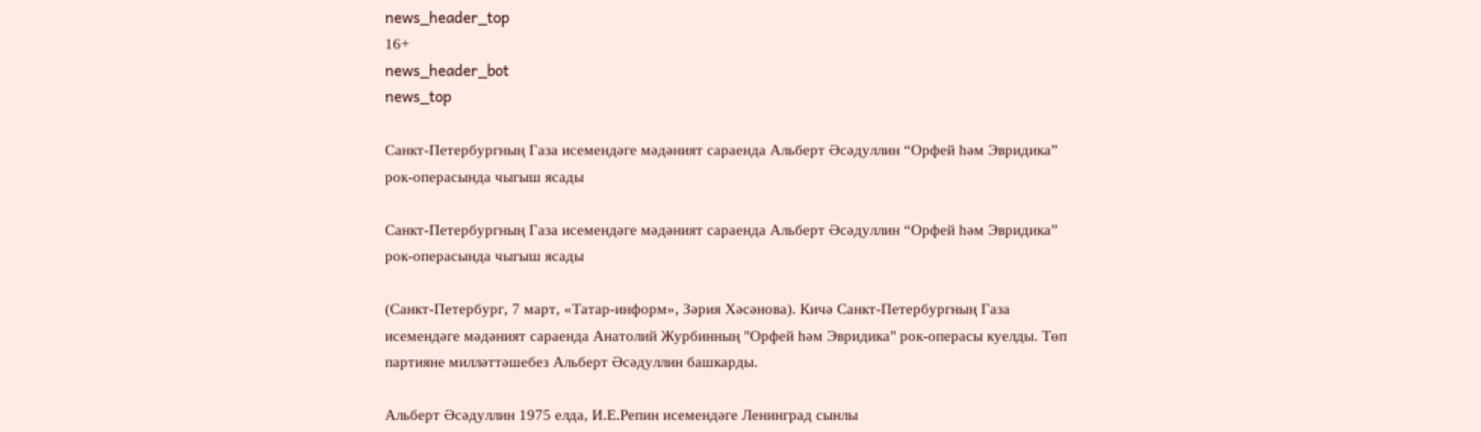news_header_top
16+
news_header_bot
news_top

Санкт-Петербургның Газа исемендәге мәдәният сараенда Альберт Әсәдуллин “Орфей һәм Эвридика” рок-операсында чыгыш ясады

Санкт-Петербургның Газа исемендәге мәдәният сараенда Альберт Әсәдуллин “Орфей һәм Эвридика” рок-операсында чыгыш ясады

(Санкт-Петербург, 7 март, «Татар-информ», Зәрия Хәсәнова). Кичә Санкт-Петербургның Газа исемендәге мәдәният сараенда Анатолий Журбинның "Орфей һәм Эвридика" рок-операсы куелды. Төп партияне милләттәшебез Альберт Әсәдуллин башкарды.

Альберт Әсәдуллин 1975 елда, И.Е.Репин исемендәге Ленинград сынлы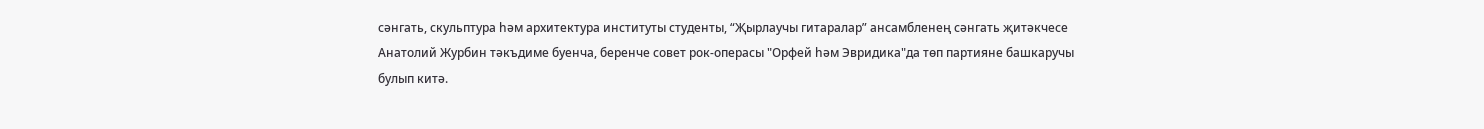сәнгать, скульптура һәм архитектура институты студенты, “Җырлаучы гитаралар” ансамбленең сәнгать җитәкчесе Анатолий Журбин тәкъдиме буенча, беренче совет рок-операсы "Орфей һәм Эвридика"да төп партияне башкаручы булып китә.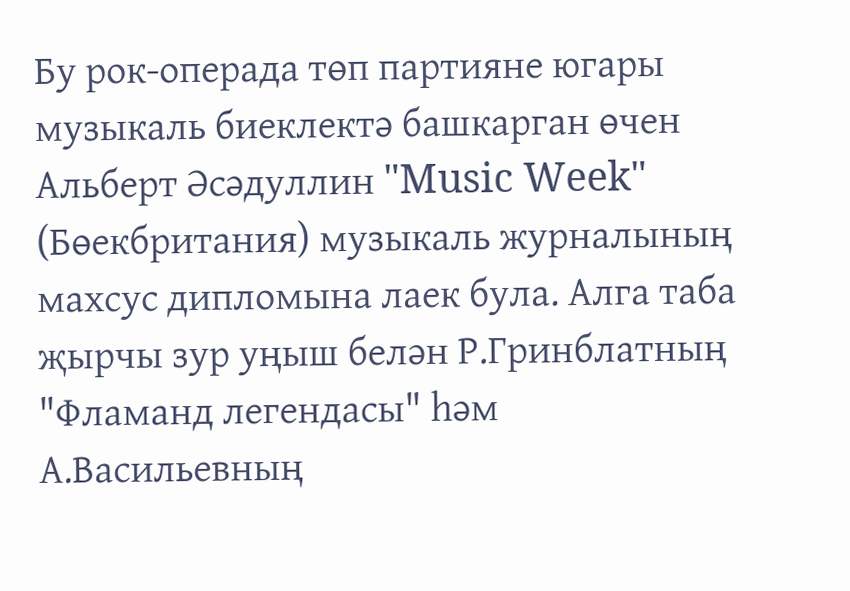Бу рок-операда төп партияне югары музыкаль биеклектә башкарган өчен Альберт Әсәдуллин "Music Week" (Бөекбритания) музыкаль журналының махсус дипломына лаек була. Алга таба җырчы зур уңыш белән Р.Гринблатның "Фламанд легендасы" һәм А.Васильевның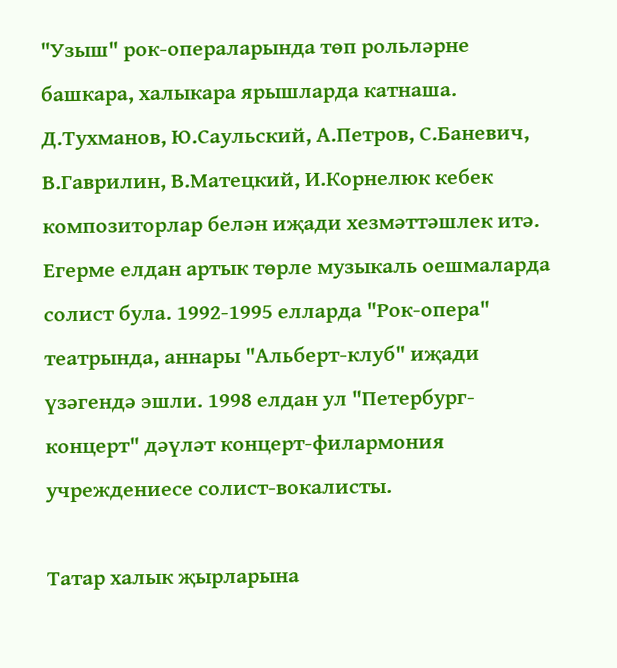"Узыш" рок-операларында төп рольләрне башкара, халыкара ярышларда катнаша. Д.Тухманов, Ю.Саульский, А.Петров, С.Баневич, В.Гаврилин, В.Матецкий, И.Корнелюк кебек композиторлар белән иҗади хезмәттәшлек итә. Егерме елдан артык төрле музыкаль оешмаларда солист була. 1992-1995 елларда "Рок-опера" театрында, аннары "Альберт-клуб" иҗади үзәгендә эшли. 1998 елдан ул "Петербург-концерт" дәүләт концерт-филармония учреждениесе солист-вокалисты.

Татар халык җырларына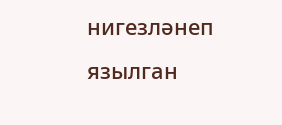нигезләнеп язылган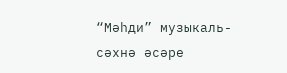“Мәһди” музыкаль- сәхнә әсәре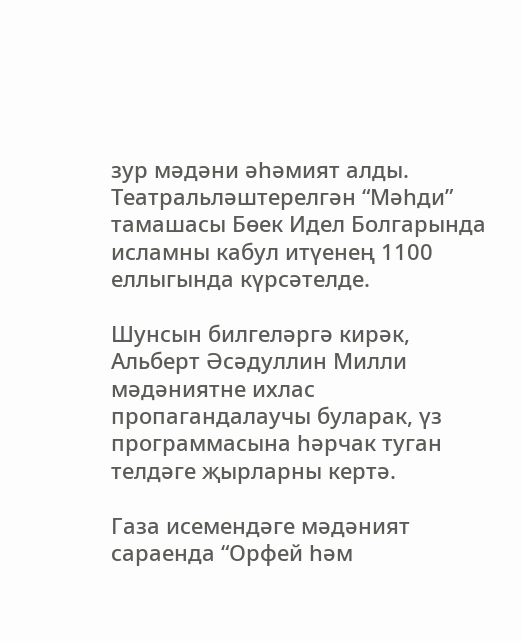зур мәдәни әһәмият алды. Театральләштерелгән “Мәһди” тамашасы Бөек Идел Болгарында исламны кабул итүенең 1100 еллыгында күрсәтелде.

Шунсын билгеләргә кирәк, Альберт Әсәдуллин Милли мәдәниятне ихлас пропагандалаучы буларак, үз программасына һәрчак туган телдәге җырларны кертә.

Газа исемендәге мәдәният сараенда “Орфей һәм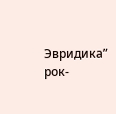Эвридика” рок-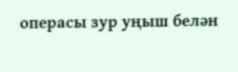операсы зур уңыш белән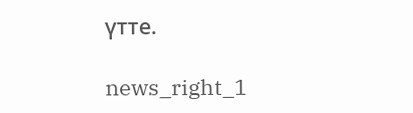үтте.

news_right_1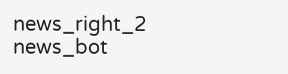news_right_2
news_bot